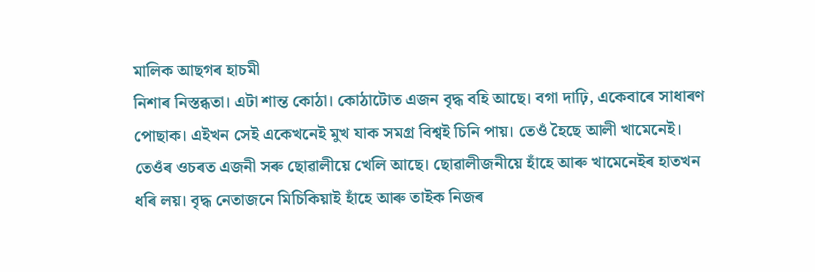মালিক আছগৰ হাচমী
নিশাৰ নিস্তব্ধতা। এটা শান্ত কোঠা। কোঠাটোত এজন বৃদ্ধ বহি আছে। বগা দাঢ়ি, একেবাৰে সাধাৰণ পোছাক। এইখন সেই একেখনেই মুখ যাক সমগ্ৰ বিশ্বই চিনি পায়। তেওঁ হৈছে আলী খামেনেই। তেওঁৰ ওচৰত এজনী সৰু ছোৱালীয়ে খেলি আছে। ছোৱালীজনীয়ে হাঁহে আৰু খামেনেইৰ হাতখন ধৰি লয়। বৃদ্ধ নেতাজনে মিচিকিয়াই হাঁহে আৰু তাইক নিজৰ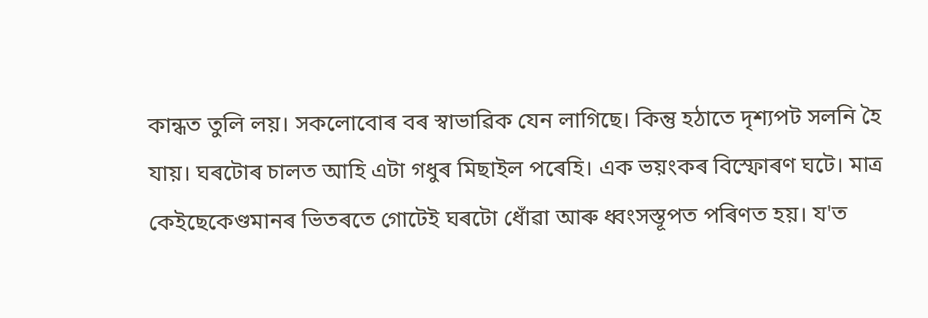কান্ধত তুলি লয়। সকলোবোৰ বৰ স্বাভাৱিক যেন লাগিছে। কিন্তু হঠাতে দৃশ্যপট সলনি হৈ যায়। ঘৰটোৰ চালত আহি এটা গধুৰ মিছাইল পৰেহি। এক ভয়ংকৰ বিস্ফোৰণ ঘটে। মাত্ৰ কেইছেকেণ্ডমানৰ ভিতৰতে গোটেই ঘৰটো ধোঁৱা আৰু ধ্বংসস্তূপত পৰিণত হয়। য'ত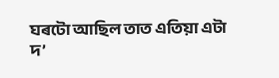ঘৰটো আছিল তাত এতিয়া এটা দ’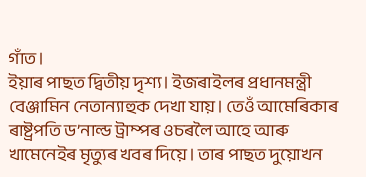গাঁত।
ইয়াৰ পাছত দ্বিতীয় দৃশ্য। ইজৰাইলৰ প্ৰধানমন্ত্ৰী বেঞ্জামিন নেতান্যাহুক দেখা যায়। তেওঁ আমেৰিকাৰ ৰাষ্ট্ৰপতি ড’নাল্ড ট্ৰাম্পৰ ওচৰলৈ আহে আৰু খামেনেইৰ মৃত্যুৰ খবৰ দিয়ে। তাৰ পাছত দুয়োখন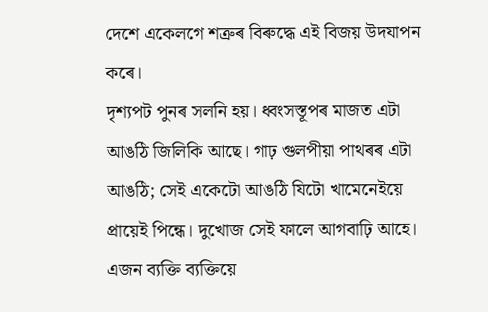দেশে একেলগে শত্ৰুৰ বিৰুদ্ধে এই বিজয় উদযাপন কৰে।
দৃশ্যপট পুনৰ সলনি হয়। ধ্বংসস্তূপৰ মাজত এটা আঙঠি জিলিকি আছে। গাঢ় গুলপীয়া পাথৰৰ এটা আঙঠি; সেই একেটো আঙঠি যিটো খামেনেইয়ে প্ৰায়েই পিন্ধে। দুখোজ সেই ফালে আগবাঢ়ি আহে। এজন ব্যক্তি ব্যক্তিয়ে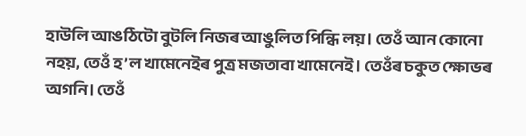হাউলি আঙঠিটো বুটলি নিজৰ আঙুলিত পিন্ধি লয়। তেওঁ আন কোনো নহয়, তেওঁ হ’ল খামেনেইৰ পুত্ৰ মজতাবা খামেনেই। তেওঁৰ চকুত ক্ষোভৰ অগনি। তেওঁ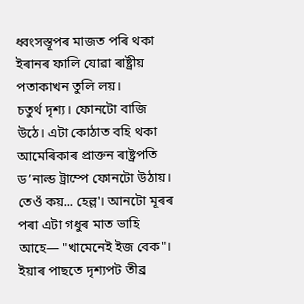ধ্বংসস্তূপৰ মাজত পৰি থকা ইৰানৰ ফালি যোৱা ৰাষ্ট্ৰীয় পতাকাখন তুলি লয়।
চতুৰ্থ দৃশ্য। ফোনটো বাজি উঠে। এটা কোঠাত বহি থকা আমেৰিকাৰ প্ৰাক্তন ৰাষ্ট্ৰপতি ড’নাল্ড ট্ৰাম্পে ফোনটো উঠায়। তেওঁ কয়... হেল্ল'। আনটো মূৰৰ পৰা এটা গধুৰ মাত ভাহি আহে— "খামেনেই ইজ বেক"। ইয়াৰ পাছতে দৃশ্যপট তীব্ৰ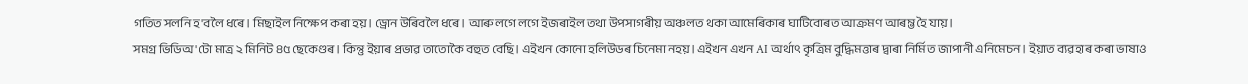গতিত সলনি হ'বলৈ ধৰে। মিছাইল নিক্ষেপ কৰা হয়। ড্ৰোন উৰিবলৈ ধৰে। আৰু লগে লগে ইজৰাইল তথা উপসাগৰীয় অঞ্চলত থকা আমেৰিকাৰ ঘাটিবোৰত আক্ৰমণ আৰম্ভ হৈ যায়।
সমগ্ৰ ভিডিঅ'টো মাত্ৰ ২ মিনিট ৪৫ ছেকেণ্ডৰ। কিন্তু ইয়াৰ প্ৰভাৱ তাতোকৈ বহুত বেছি। এইখন কোনো হলিউডৰ চিনেমা নহয়। এইখন এখন AI অৰ্থাৎ কৃত্ৰিম বুদ্ধিমত্তাৰ দ্বাৰা নিৰ্মিত জাপানী এনিমেচন। ইয়াত ব্যৱহাৰ কৰা ভাষাও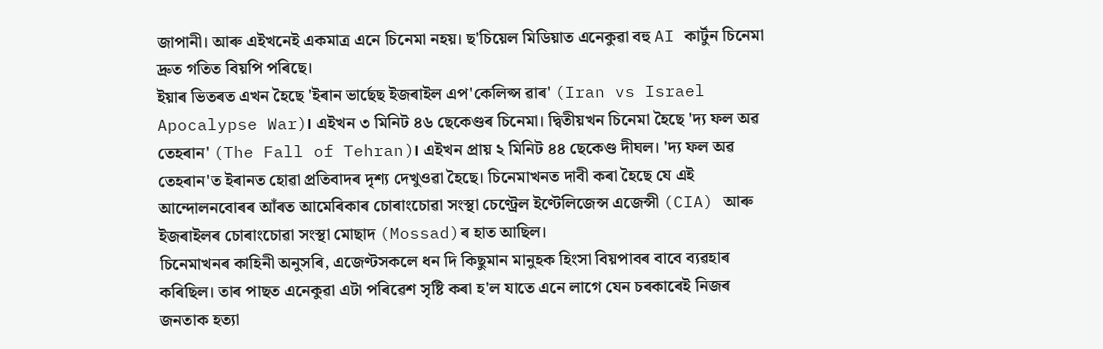জাপানী। আৰু এইখনেই একমাত্ৰ এনে চিনেমা নহয়। ছ'চিয়েল মিডিয়াত এনেকুৱা বহু AI কাৰ্টুন চিনেমা দ্ৰুত গতিত বিয়পি পৰিছে।
ইয়াৰ ভিতৰত এখন হৈছে 'ইৰান ভাৰ্ছেছ ইজৰাইল এপ'কেলিপ্স ৱাৰ' (Iran vs Israel Apocalypse War)। এইখন ৩ মিনিট ৪৬ ছেকেণ্ডৰ চিনেমা। দ্বিতীয়খন চিনেমা হৈছে 'দ্য ফল অৱ তেহৰান' (The Fall of Tehran)। এইখন প্ৰায় ২ মিনিট ৪৪ ছেকেণ্ড দীঘল। 'দ্য ফল অৱ তেহৰান'ত ইৰানত হোৱা প্ৰতিবাদৰ দৃশ্য দেখুওৱা হৈছে। চিনেমাখনত দাবী কৰা হৈছে যে এই আন্দোলনবোৰৰ আঁৰত আমেৰিকাৰ চোৰাংচোৱা সংস্থা চেণ্ট্ৰেল ইণ্টেলিজেন্স এজেন্সী (CIA) আৰু ইজৰাইলৰ চোৰাংচোৱা সংস্থা মোছাদ (Mossad)ৰ হাত আছিল।
চিনেমাখনৰ কাহিনী অনুসৰি, এজেণ্টসকলে ধন দি কিছুমান মানুহক হিংসা বিয়পাবৰ বাবে ব্যৱহাৰ কৰিছিল। তাৰ পাছত এনেকুৱা এটা পৰিৱেশ সৃষ্টি কৰা হ'ল যাতে এনে লাগে যেন চৰকাৰেই নিজৰ জনতাক হত্যা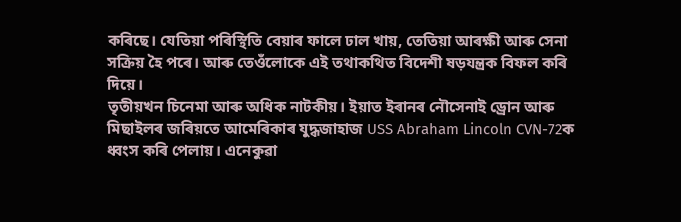কৰিছে। যেতিয়া পৰিস্থিতি বেয়াৰ ফালে ঢাল খায়, তেতিয়া আৰক্ষী আৰু সেনা সক্ৰিয় হৈ পৰে। আৰু তেওঁলোকে এই তথাকথিত বিদেশী ষড়যন্ত্ৰক বিফল কৰি দিয়ে।
তৃতীয়খন চিনেমা আৰু অধিক নাটকীয়। ইয়াত ইৰানৰ নৌসেনাই ড্ৰোন আৰু মিছাইলৰ জৰিয়তে আমেৰিকাৰ যুদ্ধজাহাজ USS Abraham Lincoln CVN-72ক ধ্বংস কৰি পেলায়। এনেকুৱা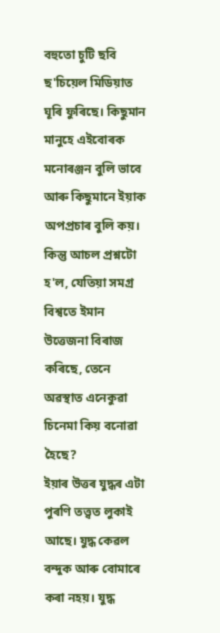বহুতো চুটি ছবি ছ'চিয়েল মিডিয়াত ঘূৰি ফুৰিছে। কিছুমান মানুহে এইবোৰক মনোৰঞ্জন বুলি ভাবে আৰু কিছুমানে ইয়াক অপপ্ৰচাৰ বুলি কয়। কিন্তু আচল প্ৰশ্নটো হ'ল, যেতিয়া সমগ্ৰ বিশ্বতে ইমান উত্তেজনা বিৰাজ কৰিছে, তেনে অৱস্থাত এনেকুৱা চিনেমা কিয় বনোৱা হৈছে?
ইয়াৰ উত্তৰ যুদ্ধৰ এটা পুৰণি তত্ত্বত লুকাই আছে। যুদ্ধ কেৱল বন্দুক আৰু বোমাৰে কৰা নহয়। যুদ্ধ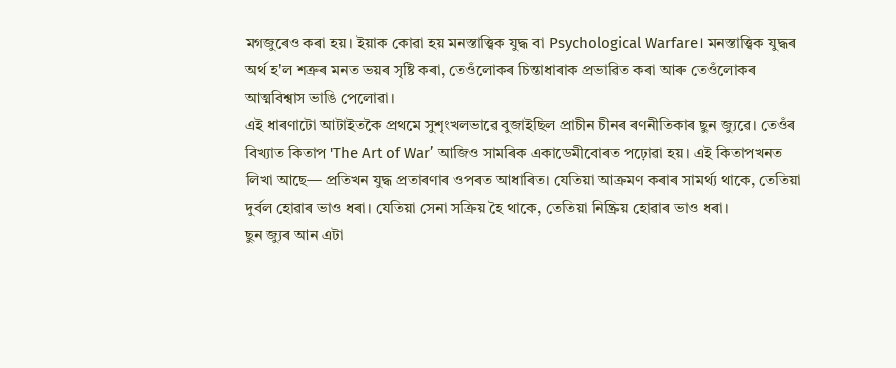মগজুৰেও কৰা হয়। ইয়াক কোৱা হয় মনস্তাত্ত্বিক যুদ্ধ বা Psychological Warfare। মনস্তাত্ত্বিক যুদ্ধৰ অৰ্থ হ'ল শত্ৰুৰ মনত ভয়ৰ সৃষ্টি কৰা, তেওঁলোকৰ চিন্তাধাৰাক প্ৰভাৱিত কৰা আৰু তেওঁলোকৰ আত্মবিশ্বাস ভাঙি পেলোৱা।
এই ধাৰণাটো আটাইতকৈ প্ৰথমে সুশৃংখলভাৱে বুজাইছিল প্ৰাচীন চীনৰ ৰণনীতিকাৰ ছুন জ্যুৱে। তেওঁৰ বিখ্যাত কিতাপ 'The Art of War’ আজিও সামৰিক একাডেমীবোৰত পঢ়োৱা হয়। এই কিতাপখনত লিখা আছে— প্ৰতিখন যুদ্ধ প্ৰতাৰণাৰ ওপৰত আধাৰিত। যেতিয়া আক্ৰমণ কৰাৰ সামৰ্থ্য থাকে, তেতিয়া দুৰ্বল হোৱাৰ ভাও ধৰা। যেতিয়া সেনা সক্ৰিয় হৈ থাকে, তেতিয়া নিষ্ক্ৰিয় হোৱাৰ ভাও ধৰা।
ছুন জ্যুৰ আন এটা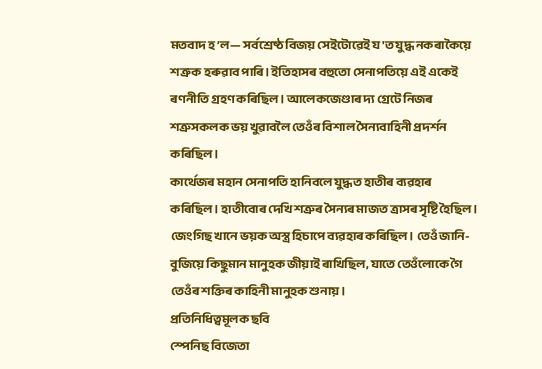মতবাদ হ’ল— সৰ্বশ্ৰেষ্ঠ বিজয় সেইটোৱেই য'ত যুদ্ধ নকৰাকৈয়ে শত্ৰুক হৰুৱাব পাৰি। ইতিহাসৰ বহুতো সেনাপতিয়ে এই একেই ৰণনীতি গ্ৰহণ কৰিছিল। আলেকজেণ্ডাৰ দ্য গ্ৰেটে নিজৰ শত্ৰুসকলক ভয় খুৱাবলৈ তেওঁৰ বিশাল সৈন্যবাহিনী প্ৰদৰ্শন কৰিছিল।
কাৰ্থেজৰ মহান সেনাপতি হানিবলে যুদ্ধত হাতীৰ ব্যৱহাৰ কৰিছিল। হাতীবোৰ দেখি শত্ৰুৰ সৈন্যৰ মাজত ত্ৰাসৰ সৃষ্টি হৈছিল। জেংগিছ খানে ভয়ক অস্ত্ৰ হিচাপে ব্যৱহাৰ কৰিছিল। তেওঁ জানি-বুজিয়ে কিছুমান মানুহক জীয়াই ৰাখিছিল, যাতে তেওঁলোকে গৈ তেওঁৰ শক্তিৰ কাহিনী মানুহক শুনায়।
প্ৰতিনিধিত্বমূলক ছবি
স্পেনিছ বিজেতা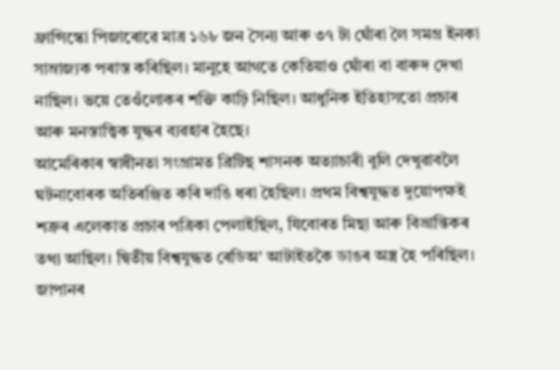ফ্ৰান্সিস্কো পিজাৰোৱে মাত্ৰ ১৬৮ জন সৈন্য আৰু ৩৭ টা ঘোঁৰা লৈ সমগ্ৰ ইনকা সাম্ৰাজ্যক পৰাস্ত কৰিছিল। মানুহে আগতে কেতিয়াও ঘোঁৰা বা বাৰুদ দেখা নাছিল। ভয়ে তেওঁলোকৰ শক্তি কাঢ়ি নিছিল। আধুনিক ইতিহাসতো প্ৰচাৰ আৰু মনস্তাত্ত্বিক যুদ্ধৰ ব্যৱহাৰ হৈছে।
আমেৰিকাৰ স্বাধীনতা সংগ্ৰামত ব্ৰিটিছ শাসনক অত্যাচাৰী বুলি দেখুৱাবলৈ ঘটনাবোৰক অতিৰঞ্জিত কৰি দাঙি ধৰা হৈছিল। প্ৰথম বিশ্বযুদ্ধত দুয়োপক্ষই শত্ৰুৰ এলেকাত প্ৰচাৰ পত্ৰিকা পেলাইছিল, যিবোৰত মিছা আৰু বিভ্ৰান্তিকৰ তথ্য আছিল। দ্বিতীয় বিশ্বযুদ্ধত ৰেডিঅ' আটাইতকৈ ডাঙৰ অস্ত্ৰ হৈ পৰিছিল।
জাপানৰ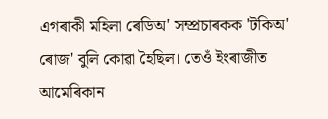এগৰাকী মহিলা ৰেডিঅ' সম্প্ৰচাৰকক 'টকিঅ' ৰোজ' বুলি কোৱা হৈছিল। তেওঁ ইংৰাজীত আমেৰিকান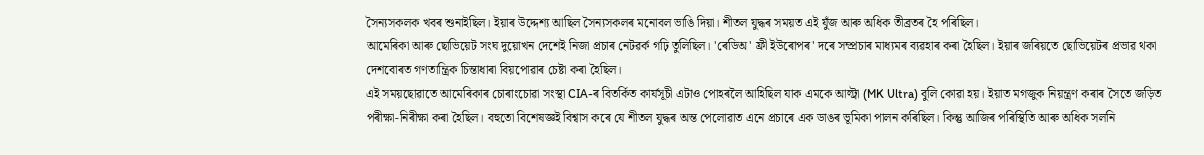সৈন্যসকলক খবৰ শুনাইছিল। ইয়াৰ উদ্দেশ্য আছিল সৈন্যসকলৰ মনোবল ভাঙি দিয়া। শীতল যুদ্ধৰ সময়ত এই যুঁজ আৰু অধিক তীব্ৰতৰ হৈ পৰিছিল।
আমেৰিকা আৰু ছোভিয়েট সংঘ দুয়োখন দেশেই নিজা প্ৰচাৰ নেটৱৰ্ক গঢ়ি তুলিছিল। 'ৰেডিঅ' ফ্ৰী ইউৰোপৰ' দৰে সম্প্ৰচাৰ মাধ্যমৰ ব্যৱহাৰ কৰা হৈছিল। ইয়াৰ জৰিয়তে ছোভিয়েটৰ প্ৰভাৱ থকা দেশবোৰত গণতান্ত্ৰিক চিন্তাধাৰা বিয়পোৱাৰ চেষ্টা কৰা হৈছিল।
এই সময়ছোৱাতে আমেৰিকাৰ চোৰাংচোৱা সংস্থা CIA-ৰ বিতৰ্কিত কাৰ্যসূচী এটাও পোহৰলৈ আহিছিল যাক এমকে আল্ট্ৰা (MK Ultra) বুলি কোৱা হয়। ইয়াত মগজুক নিয়ন্ত্ৰণ কৰাৰ সৈতে জড়িত পৰীক্ষা-নিৰীক্ষা কৰা হৈছিল। বহুতো বিশেষজ্ঞই বিশ্বাস কৰে যে শীতল যুদ্ধৰ অন্ত পেলোৱাত এনে প্ৰচাৰে এক ডাঙৰ ভূমিকা পালন কৰিছিল। কিন্তু আজিৰ পৰিস্থিতি আৰু অধিক সলনি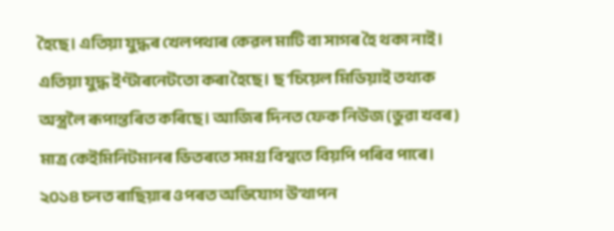হৈছে। এতিয়া যুদ্ধৰ খেলপথাৰ কেৱল মাটি বা সাগৰ হৈ থকা নাই। এতিয়া যুদ্ধ ইণ্টাৰনেটতো কৰা হৈছে। ছ'চিয়েল মিডিয়াই তথ্যক অস্ত্ৰলৈ ৰূপান্তৰিত কৰিছে। আজিৰ দিনত ফেক নিউজ (ভুৱা খবৰ) মাত্ৰ কেইমিনিটমানৰ ভিতৰতে সমগ্ৰ বিশ্বতে বিয়পি পৰিব পাৰে।
২০১৪ চনত ৰাছিয়াৰ ওপৰত অভিযোগ উত্থাপন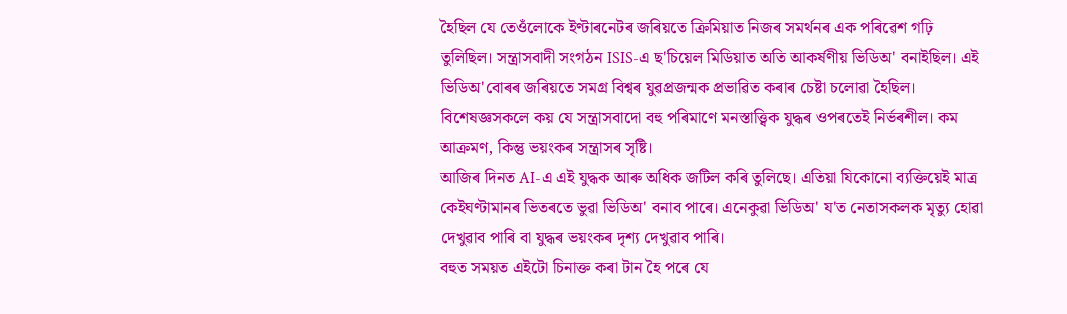হৈছিল যে তেওঁলোকে ইণ্টাৰনেটৰ জৰিয়তে ক্ৰিমিয়াত নিজৰ সমৰ্থনৰ এক পৰিৱেশ গঢ়ি তুলিছিল। সন্ত্ৰাসবাদী সংগঠন ISIS-এ ছ'চিয়েল মিডিয়াত অতি আকৰ্ষণীয় ভিডিঅ' বনাইছিল। এই ভিডিঅ'বোৰৰ জৰিয়তে সমগ্ৰ বিশ্বৰ যুৱপ্ৰজন্মক প্ৰভাৱিত কৰাৰ চেষ্টা চলোৱা হৈছিল। বিশেষজ্ঞসকলে কয় যে সন্ত্ৰাসবাদো বহু পৰিমাণে মনস্তাত্ত্বিক যুদ্ধৰ ওপৰতেই নিৰ্ভৰশীল। কম আক্ৰমণ, কিন্তু ভয়ংকৰ সন্ত্ৰাসৰ সৃষ্টি।
আজিৰ দিনত AI-এ এই যুদ্ধক আৰু অধিক জটিল কৰি তুলিছে। এতিয়া যিকোনো ব্যক্তিয়েই মাত্ৰ কেইঘণ্টামানৰ ভিতৰতে ভুৱা ভিডিঅ' বনাব পাৰে। এনেকুৱা ভিডিঅ' য'ত নেতাসকলক মৃত্যু হোৱা দেখুৱাব পাৰি বা যুদ্ধৰ ভয়ংকৰ দৃশ্য দেখুৱাব পাৰি।
বহুত সময়ত এইটো চিনাক্ত কৰা টান হৈ পৰে যে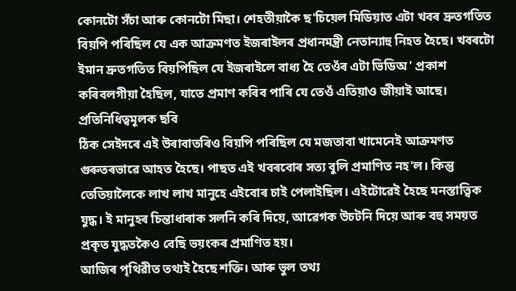কোনটো সঁচা আৰু কোনটো মিছা। শেহতীয়াকৈ ছ'চিয়েল মিডিয়াত এটা খবৰ দ্ৰুতগতিত বিয়পি পৰিছিল যে এক আক্ৰমণত ইজৰাইলৰ প্ৰধানমন্ত্ৰী নেতান্যাহু নিহত হৈছে। খবৰটো ইমান দ্ৰুতগতিত বিয়পিছিল যে ইজৰাইলে বাধ্য হৈ তেওঁৰ এটা ভিডিঅ' প্ৰকাশ কৰিবলগীয়া হৈছিল, যাতে প্ৰমাণ কৰিব পাৰি যে তেওঁ এতিয়াও জীয়াই আছে।
প্ৰতিনিধিত্বমূলক ছবি
ঠিক সেইদৰে এই উৰাবাতৰিও বিয়পি পৰিছিল যে মজতাবা খামেনেই আক্ৰমণত গুৰুতৰভাৱে আহত হৈছে। পাছত এই খবৰবোৰ সত্য বুলি প্ৰমাণিত নহ'ল। কিন্তু তেতিয়ালৈকে লাখ লাখ মানুহে এইবোৰ চাই পেলাইছিল। এইটোৱেই হৈছে মনস্তাত্ত্বিক যুদ্ধ। ই মানুহৰ চিন্তাধাৰাক সলনি কৰি দিয়ে, আৱেগক উচটনি দিয়ে আৰু বহু সময়ত প্ৰকৃত যুদ্ধতকৈও বেছি ভয়ংকৰ প্ৰমাণিত হয়।
আজিৰ পৃথিৱীত তথ্যই হৈছে শক্তি। আৰু ভুল তথ্য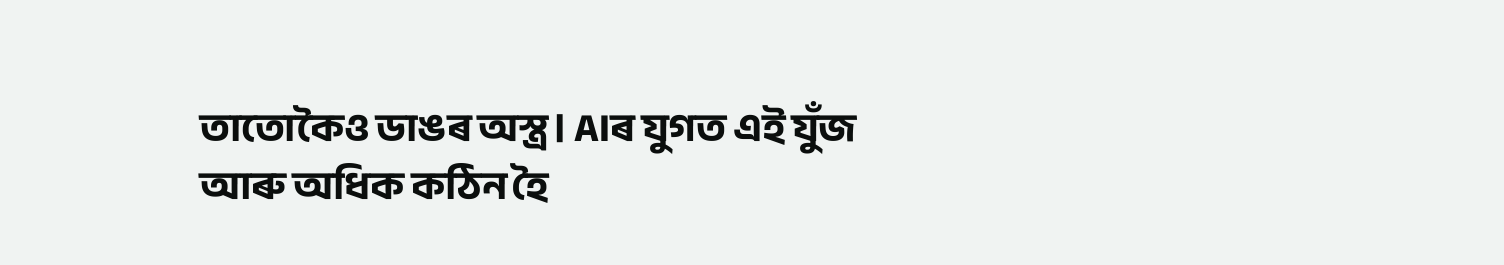তাতোকৈও ডাঙৰ অস্ত্ৰ। AIৰ যুগত এই যুঁজ আৰু অধিক কঠিন হৈ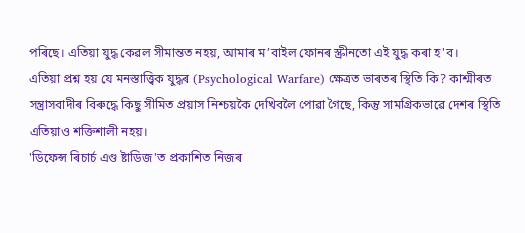পৰিছে। এতিয়া যুদ্ধ কেৱল সীমান্তত নহয়, আমাৰ ম’বাইল ফোনৰ স্ক্ৰীনতো এই যুদ্ধ কৰা হ'ব।
এতিয়া প্ৰশ্ন হয় যে মনস্তাত্ত্বিক যুদ্ধৰ (Psychological Warfare) ক্ষেত্ৰত ভাৰতৰ স্থিতি কি? কাশ্মীৰত সন্ত্ৰাসবাদীৰ বিৰুদ্ধে কিছু সীমিত প্ৰয়াস নিশ্চয়কৈ দেখিবলৈ পোৱা গৈছে, কিন্তু সামগ্ৰিকভাৱে দেশৰ স্থিতি এতিয়াও শক্তিশালী নহয়।
'ডিফেন্স ৰিচাৰ্চ এণ্ড ষ্টাডিজ'ত প্ৰকাশিত নিজৰ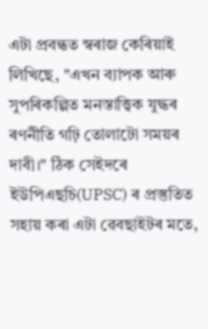এটা প্ৰবন্ধত স্বৰাজ কেৰিয়াই লিখিছে, "এখন ব্যাপক আৰু সুপৰিকল্পিত মনস্তাত্ত্বিক যুদ্ধৰ ৰণনীতি গঢ়ি তোলাটো সময়ৰ দাবী।" ঠিক সেইদৰে ইউপিএছচি(UPSC) ৰ প্ৰস্তুতিত সহায় কৰা এটা ৱেবছাইটৰ মতে,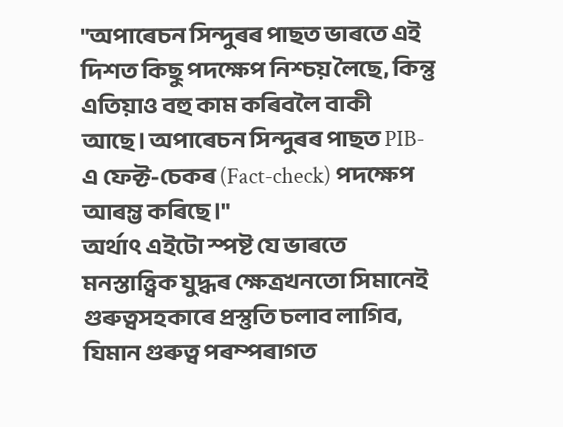"অপাৰেচন সিন্দুৰৰ পাছত ভাৰতে এই দিশত কিছু পদক্ষেপ নিশ্চয় লৈছে, কিন্তু এতিয়াও বহু কাম কৰিবলৈ বাকী আছে। অপাৰেচন সিন্দুৰৰ পাছত PIB-এ ফেক্ট-চেকৰ (Fact-check) পদক্ষেপ আৰম্ভ কৰিছে।"
অৰ্থাৎ এইটো স্পষ্ট যে ভাৰতে মনস্তাত্ত্বিক যুদ্ধৰ ক্ষেত্ৰখনতো সিমানেই গুৰুত্বসহকাৰে প্ৰস্তুতি চলাব লাগিব, যিমান গুৰুত্ব পৰম্পৰাগত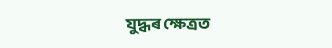যুদ্ধৰ ক্ষেত্ৰত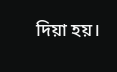দিয়া হয়।